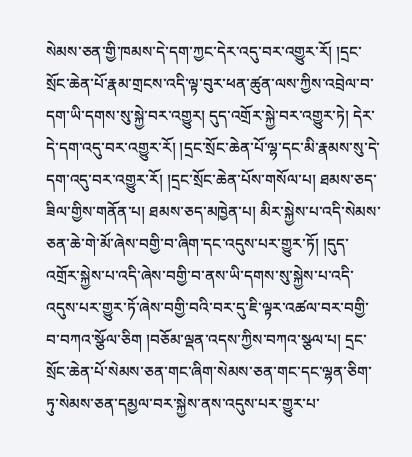སེམས་ཅན་གྱི་ཁམས་དེ་དག་ཀྱང་དེར་འདུ་བར་འགྱུར་རོ། །དྲང་སྲོང་ཆེན་པོ་རྣམ་གྲངས་འདི་ལྟ་བུར་ཕན་ཚུན་ལས་ཀྱིས་འབྲེལ་བ་དག་ཡི་དགས་སུ་སྐྱེ་བར་འགྱུར། དུད་འགྲོར་སྐྱེ་བར་འགྱུར་ཏེ། དེར་དེ་དག་འདུ་བར་འགྱུར་རོ། །དྲང་སྲོང་ཆེན་པོ་ལྷ་དང་མི་རྣམས་སུ་དེ་དག་འདུ་བར་འགྱུར་རོ། །དྲང་སྲོང་ཆེན་པོས་གསོལ་པ། ཐམས་ཅད་ཟིལ་གྱིས་གནོན་པ། ཐམས་ཅད་མཁྱེན་པ། མིར་སྐྱེས་པ་འདི་སེམས་ཅན་ཆེ་གེ་མོ་ཞེས་བགྱི་བ་ཞིག་དང་འདུས་པར་གྱུར་ཏོ། །དུད་འགྲོར་སྐྱེས་པ་འདི་ཞེས་བགྱི་བ་ནས་ཡི་དགས་སུ་སྐྱེས་པ་འདི་འདུས་པར་གྱུར་ཏོ་ཞེས་བགྱི་བའི་བར་དུ་ཇི་ལྟར་འཚལ་བར་བགྱི་བ་བཀའ་སྩོལ་ཅིག །བཅོམ་ལྡན་འདས་ཀྱིས་བཀའ་སྩལ་པ། དྲང་སྲོང་ཆེན་པོ་སེམས་ཅན་གང་ཞིག་སེམས་ཅན་གང་དང་ལྷན་ཅིག་ཏུ་སེམས་ཅན་དམྱལ་བར་སྐྱེས་ནས་འདུས་པར་གྱུར་པ་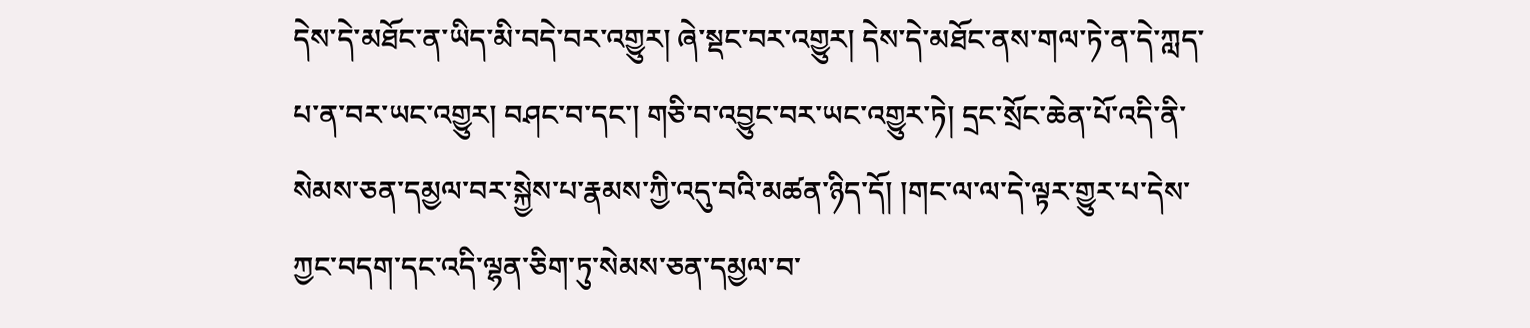དེས་དེ་མཐོང་ན་ཡིད་མི་བདེ་བར་འགྱུར། ཞེ་སྡང་བར་འགྱུར། དེས་དེ་མཐོང་ནས་གལ་ཏེ་ན་དེ་ཀླད་པ་ན་བར་ཡང་འགྱུར། བཤང་བ་དང་། གཅི་བ་འབྱུང་བར་ཡང་འགྱུར་ཏེ། དྲང་སྲོང་ཆེན་པོ་འདི་ནི་སེམས་ཅན་དམྱལ་བར་སྐྱེས་པ་རྣམས་ཀྱི་འདུ་བའི་མཚན་ཉིད་དོ། །གང་ལ་ལ་དེ་ལྟར་གྱུར་པ་དེས་ཀྱང་བདག་དང་འདི་ལྷན་ཅིག་ཏུ་སེམས་ཅན་དམྱལ་བ་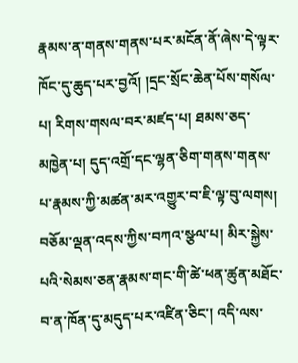རྣམས་ན་གནས་གནས་པར་མངོན་ནོ་ཞེས་དེ་ལྟར་ཁོང་དུ་ཆུད་པར་བྱའོ། །དྲང་སྲོང་ཆེན་པོས་གསོལ་པ། རིགས་གསལ་བར་མཛད་པ། ཐམས་ཅད་མཁྱེན་པ། དུད་འགྲོ་དང་ལྷན་ཅིག་གནས་གནས་པ་རྣམས་ཀྱི་མཚན་མར་འགྱུར་བ་ཇི་ལྟ་བུ་ལགས། བཅོམ་ལྡན་འདས་ཀྱིས་བཀའ་སྩལ་པ། མིར་སྐྱེས་པའི་སེམས་ཅན་རྣམས་གང་གི་ཚེ་ཕན་ཚུན་མཐོང་བ་ན་ཁོན་དུ་མདུད་པར་འཛིན་ཅིང་། འདི་ལས་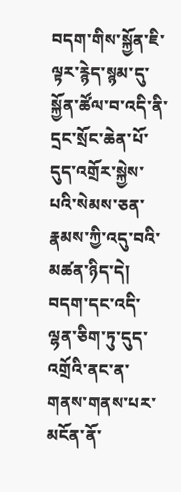བདག་གིས་སྐྱོན་ཇི་ལྟར་རྙེད་སྙམ་དུ་སྐྱོན་ཚོལ་བ་འདི་ནི་དྲང་སྲོང་ཆེན་པོ་དུད་འགྲོར་སྐྱེས་པའི་སེམས་ཅན་རྣམས་ཀྱི་འདུ་བའི་མཚན་ཉིད་དེ། བདག་དང་འདི་ལྷན་ཅིག་ཏུ་དུད་འགྲོའི་ནང་ན་གནས་གནས་པར་མངོན་ནོ་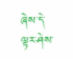ཞེས་དེ་ལྟར་ཤེས་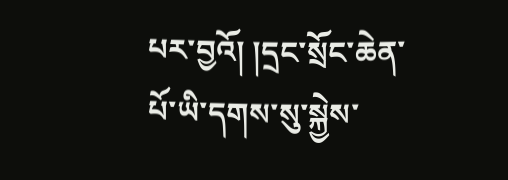པར་བྱའོ། །དྲང་སྲོང་ཆེན་པོ་ཡི་དགས་སུ་སྐྱེས་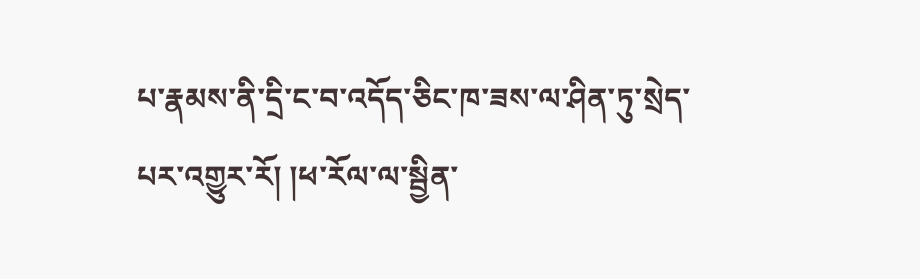པ་རྣམས་ནི་དྲི་ང་བ་འདོད་ཅིང་ཁ་ཟས་ལ་ཤིན་ཏུ་སྲེད་པར་འགྱུར་རོ། །ཕ་རོལ་ལ་སྦྱིན་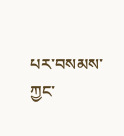པར་བསམས་ཀྱང་